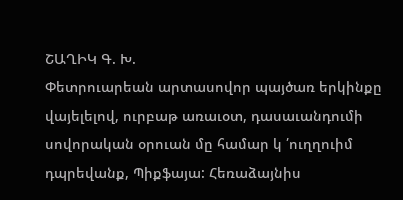ՇԱՂԻԿ Գ. Խ.
Փետրուարեան արտասովոր պայծառ երկինքը վայելելով, ուրբաթ առաւօտ, դասաւանդումի սովորական օրուան մը համար կ ՛ուղղուիմ դպրեվանք, Պիքֆայա: Հեռաձայնիս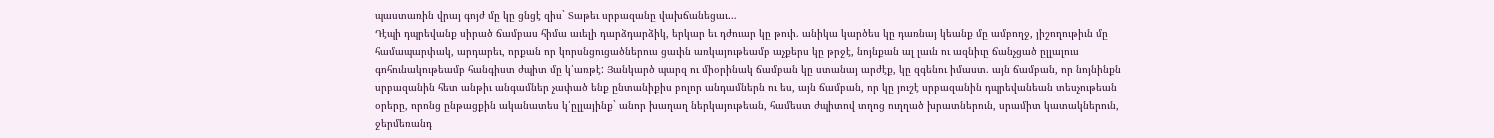պաստառին վրայ գոյժ մը կը ցնցէ զիս` Տաթեւ սրբազանը վախճանեցաւ…
Դէպի դպրեվանք սիրած ճամբաս հիմա աւելի դարձդարձիկ, երկար եւ դժուար կը թուի. անիկա կարծես կը դառնայ կեանք մը ամբողջ, յիշողութիւն մը համապարփակ, արդարեւ, որքան որ կորսնցուցածներուս ցաւին առկայութեամբ աչքերս կը թրջէ, նոյնքան ալ լաւն ու ազնիւը ճանչցած ըլլալուս գոհունակութեամբ հանգիստ ժպիտ մը կ՛առթէ: Յանկարծ պարզ ու միօրինակ ճամբան կը ստանայ արժէք, կը զգենու իմաստ. այն ճամբան, որ նոյնինքն սրբազանին հետ անթիւ անգամներ չափած ենք ընտանիքիս բոլոր անդամներն ու ես, այն ճամբան, որ կը յուշէ սրբազանին դպրեվանեան տեսչութեան օրերը, որոնց ընթացքին ականատես կ՛ըլլայինք` անոր խաղաղ ներկայութեան, համեստ ժպիտով տղոց ուղղած խրատներուն, սրամիտ կատակներուն, ջերմեռանդ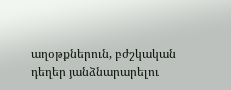աղօթքներուն, բժշկական դեղեր յանձնարարելու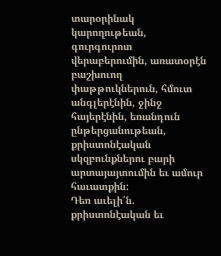տարօրինակ կարողութեան, գուրգուրոտ վերաբերումին, առատօրէն բաշխուող փաթթուկներուն, հմուտ անգլերէնին, ջինջ հայերէնին, եռանդուն ընթերցանութեան, քրիստոնէական սկզբունքներու բարի արտայայտումին եւ ամուր հաւատքին:
Դեռ աւելի՛ն. քրիստոնէական եւ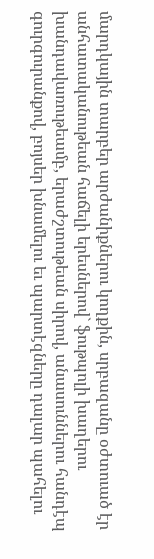մարդկային տարբեր արժանիքներու կողքին, սրբազանը օժտուած էր անհատականութեան հաճելի երեսներով` ֆութպոլի խաղերու խանդավառութեամբ, երաժշտութեան սիրով, անասուններու հանդէպ գուրգուրանքով, բոյսեր խնամելու եւ պարտէզները դալար պահելու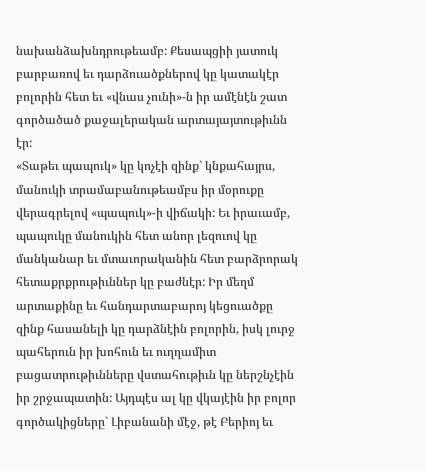նախանձախնդրութեամբ: Քեսապցիի յատուկ բարբառով եւ դարձուածքներով կը կատակէր բոլորին հետ եւ «վնաս չունի»-ն իր ամէնէն շատ գործածած քաջալերական արտայայտութիւնն էր:
«Տաթեւ պապուկ» կը կոչէի զինք` կնքահայրս, մանուկի տրամաբանութեամբս իր մօրուքը վերագրելով «պապուկ»-ի վիճակի: Եւ իրաւամբ, պապուկը մանուկին հետ անոր լեզուով կը մանկանար եւ մտաւորականին հետ բարձրորակ հետաքրքրութիւններ կը բաժնէր: Իր մեղմ արտաքինը եւ հանդարտաբարոյ կեցուածքը զինք հասանելի կը դարձնէին բոլորին, իսկ լուրջ պահերուն իր խոհուն եւ ուղղամիտ բացատրութիւնները վստահութիւն կը ներշնչէին իր շրջապատին: Այդպէս ալ կը վկայէին իր բոլոր գործակիցները` Լիբանանի մէջ, թէ Բերիոյ եւ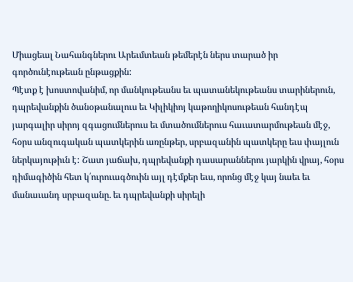Միացեալ Նահանգներու Արեւմտեան թեմերէն ներս տարած իր գործունէութեան ընթացքին:
Պէտք է խոստովանիմ, որ մանկութեանս եւ պատանեկութեանս տարիներուն, դպրեվանքին ծանօթանալուս եւ Կիլիկիոյ կաթողիկոսութեան հանդէպ յարգալիր սիրոյ զգացումներուս եւ մտածումներուս հաւատարմութեան մէջ, հօրս անզուգական պատկերին առընթեր, սրբազանին պատկերը եւս փայլուն ներկայութիւն է: Շատ յաճախ, դպրեվանքի դասարաններու յարկին վրայ, հօրս դիմագիծին հետ կ՛ուրուագծուին այլ դէմքեր եւս, որոնց մէջ կայ նաեւ եւ մանաւանդ սրբազանը. եւ դպրեվանքի սիրելի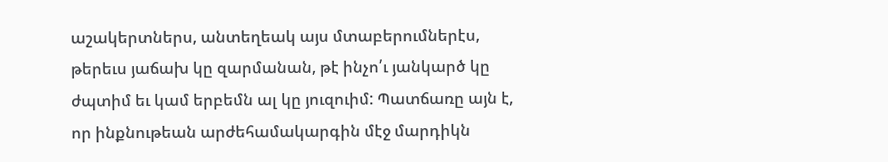աշակերտներս, անտեղեակ այս մտաբերումներէս, թերեւս յաճախ կը զարմանան, թէ ինչո՛ւ յանկարծ կը ժպտիմ եւ կամ երբեմն ալ կը յուզուիմ: Պատճառը այն է, որ ինքնութեան արժեհամակարգին մէջ մարդիկն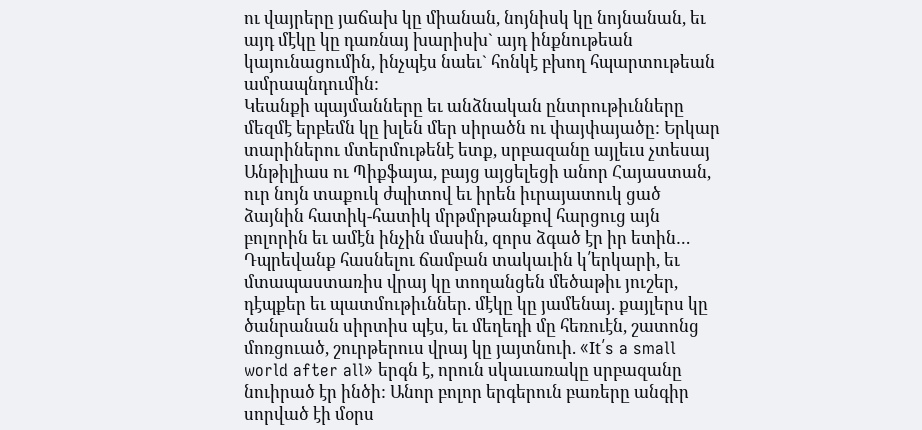ու վայրերը յաճախ կը միանան, նոյնիսկ կը նոյնանան, եւ այդ մէկը կը դառնայ խարիսխ` այդ ինքնութեան կայունացումին, ինչպէս նաեւ` հոնկէ բխող հպարտութեան ամրապնդումին:
Կեանքի պայմանները եւ անձնական ընտրութիւնները մեզմէ երբեմն կը խլեն մեր սիրածն ու փայփայածը: Երկար տարիներու մտերմութենէ ետք, սրբազանը այլեւս չտեսայ Անթիլիաս ու Պիքֆայա, բայց այցելեցի անոր Հայաստան, ուր նոյն տաքուկ ժպիտով եւ իրեն իւրայատուկ ցած ձայնին հատիկ-հատիկ մրթմրթանքով հարցուց այն բոլորին եւ ամէն ինչին մասին, զորս ձգած էր իր ետին…
Դպրեվանք հասնելու ճամբան տակաւին կ՛երկարի, եւ մտապաստառիս վրայ կը տողանցեն մեծաթիւ յուշեր, դէպքեր եւ պատմութիւններ. մէկը կը յամենայ. քայլերս կը ծանրանան սիրտիս պէս, եւ մեղեդի մը հեռուէն, շատոնց մոռցուած, շուրթերուս վրայ կը յայտնուի. «It՛s a small world after all» երգն է, որուն սկաւառակը սրբազանը նուիրած էր ինծի: Անոր բոլոր երգերուն բառերը անգիր սորված էի մօրս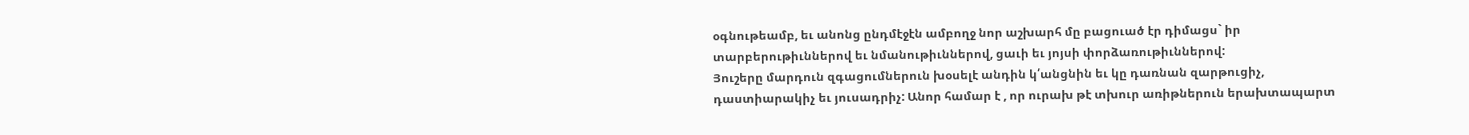օգնութեամբ, եւ անոնց ընդմէջէն ամբողջ նոր աշխարհ մը բացուած էր դիմացս` իր տարբերութիւններով եւ նմանութիւններով, ցաւի եւ յոյսի փորձառութիւններով:
Յուշերը մարդուն զգացումներուն խօսելէ անդին կ՛անցնին եւ կը դառնան զարթուցիչ, դաստիարակիչ եւ յուսադրիչ: Անոր համար է , որ ուրախ թէ տխուր առիթներուն երախտապարտ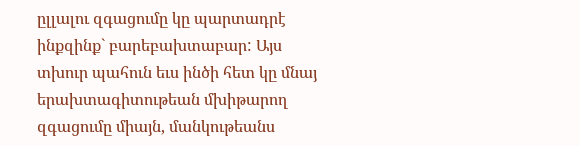ըլլալու զգացումը կը պարտադրէ ինքզինք` բարեբախտաբար: Այս տխուր պահուն եւս ինծի հետ կը մնայ երախտագիտութեան մխիթարող զգացումը միայն, մանկութեանս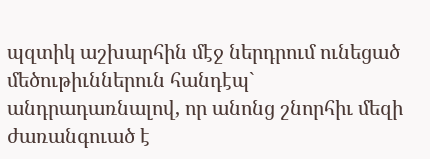պզտիկ աշխարհին մէջ ներդրում ունեցած մեծութիւններուն հանդէպ` անդրադառնալով, որ անոնց շնորհիւ մեզի ժառանգուած է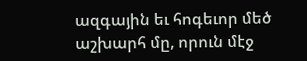ազգային եւ հոգեւոր մեծ աշխարհ մը, որուն մէջ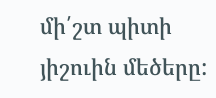մի՛շտ պիտի յիշուին մեծերը: